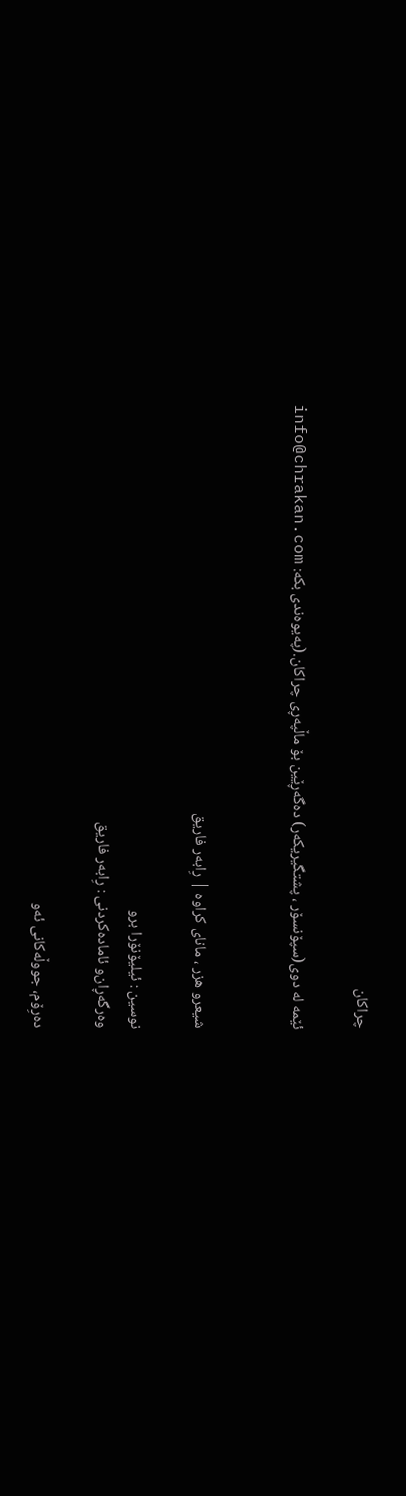چراكان

ئێمه له دوی(سپۆنسۆر ، پشتگیریکه‌ر) ده‌گه‌ڕێین بۆ ماڵپه‌ڕی چراکان.(په‌یوه‌ندی بکه: info@chrakan.com


شیعرو هزر ، مانای كراوه‌ | رِابه‌ر فاریق

نوسین : ئیلیۆنۆرا برو
وه‌رگەڕان‌و ئاماده‌کردنی : رِابه‌ر فاریق

ده‌رِۆم، جووڵه‌كانی ئه‌و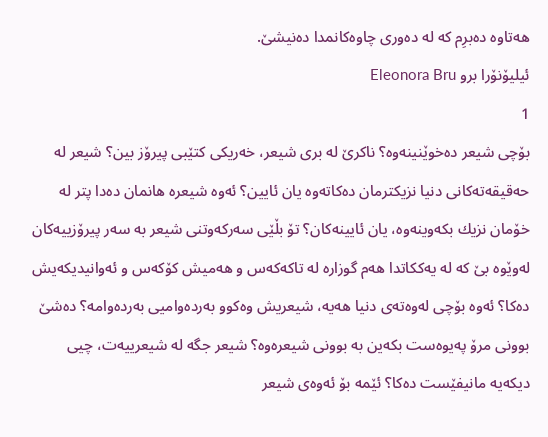هه‌تاوه‌ ده‌برِم كه‌ له‌ ده‌وری چاوه‌كانمدا ده‌نیشێ.
ئیلیۆنۆرا برو Eleonora Bru
1
بۆچی شیعر ده‌خوێنینه‌وه‌؟ ناكرێ له‌ بری شیعر، خه‌ریكی كتێبی پیرۆز بین؟ شیعر له‌ حه‌قیقه‌ته‌كانی دنیا نزیكترمان ده‌كاته‌وه‌ یان ئایین؟ ئه‌وه‌ شیعره‌ هانمان ده‌دا پتر له‌ خۆمان نزیك بكه‌وینه‌وه‌، یان ئایینه‌كان؟ تۆ بڵێی سه‌ركه‌وتنی شیعر به‌ سه‌ر پیرۆزییه‌كان له‌وێوه‌ بێ كه‌ له‌ یه‌ككاتدا هه‌م گوزاره‌ له‌ تاكه‌كه‌س و هه‌میش كۆكه‌س و ئه‌وانیدیكه‌یش ده‌كا؟ ئه‌وه‌ بۆچی له‌وه‌ته‌ی دنیا هه‌یه‌، شیعریش وه‌كوو به‌رده‌وامیی به‌رده‌وامه‌؟ ده‌شێ بوونی مرۆ په‌یوه‌ست بكه‌ین به‌ بوونی شیعره‌وه‌؟ شیعر جگه‌ له‌ شیعرییه‌ت، چیی دیكه‌یه‌ مانیفێست ده‌كا؟ ئێمه‌ بۆ ئه‌وه‌ی شیعر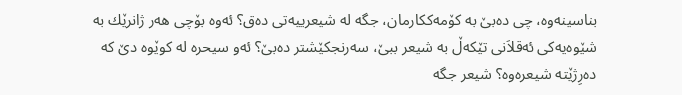بناسینه‌وه‌، چی ده‌بێ به‌ كۆمه‌ككارمان، جگه‌ له‌ شیعرییه‌تی ده‌ق؟ ئه‌وه‌ بۆچی هه‌ر ژانرێك به‌ شێوه‌یه‌كی ئه‌قلاَنی تێكه‌ڵ به‌ شیعر ببێ، سه‌رنجكێشتر ده‌بێ؟ ئه‌و سیحره‌ له‌ كوێوه‌ دێ كه‌ ده‌رِژێته‌ شیعره‌وه‌؟ شیعر جگه‌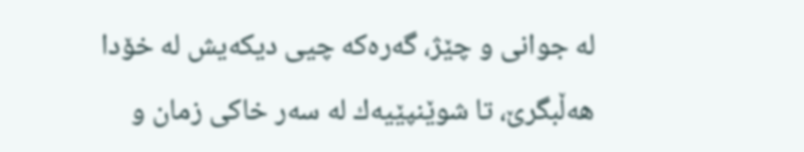له‌ جوانی و چێژ، گه‌ره‌كه‌ چیی دیكه‌یش له‌ خۆدا هه‌ڵبگرێ، تا شوێنپێیه‌ك له‌ سه‌ر خاكی زمان و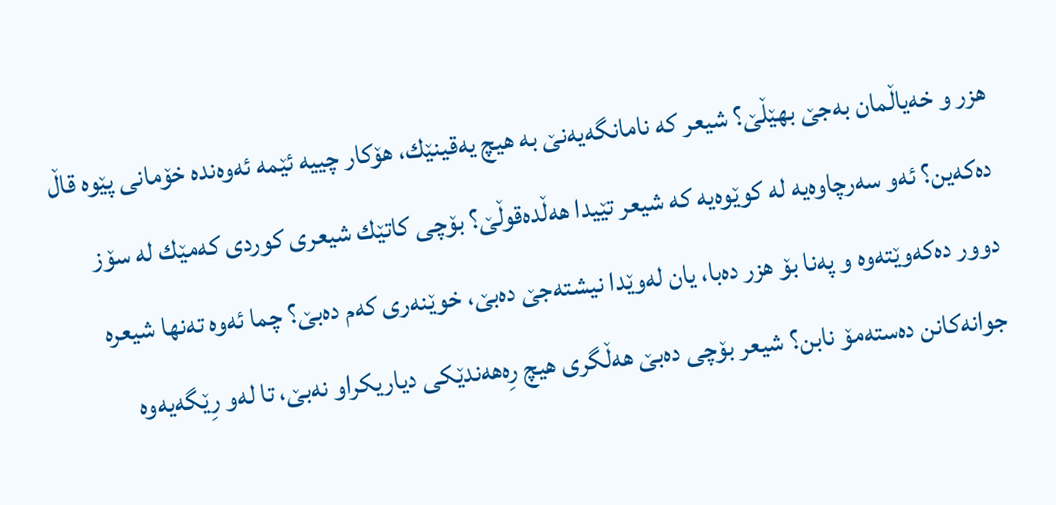هزر و خه‌یاڵمان به‌جێ بهێڵێ؟ شیعر كه‌ نامانگه‌یه‌نێ به‌ هیچ یه‌قینێك، هۆكار چییه‌ ئێمه‌ ئه‌وه‌نده‌ خۆمانی پێوه‌ قاڵ ده‌كه‌ین؟ ئه‌و سه‌رچاوه‌یه‌ له‌ كوێوه‌یه‌ كه‌ شیعر تێیدا هه‌ڵده‌قوڵێ؟ بۆچی كاتێك شیعری كوردی كه‌مێك له‌ سۆز دوور ده‌كه‌وێته‌وه‌ و په‌نا بۆ هزر ده‌با، یان له‌وێدا نیشته‌جێ ده‌بێ، خوێنه‌ری كه‌م ده‌بێ؟ چما ئه‌وه‌ ته‌نها شیعره‌ جوانه‌كانن ده‌سته‌مۆ نابن؟ شیعر بۆچی ده‌بێ هه‌ڵگری هیچ رِه‌هه‌ندێكی دیاریكراو نه‌بێ، تا له‌و رِێگه‌یه‌وه‌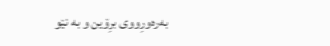به‌ره‌ورِووی برِۆین و به‌ نێو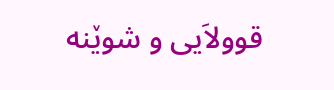قوولاَیی و شوێنه‌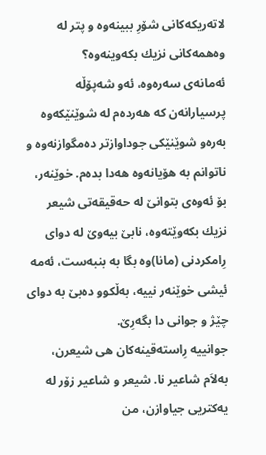لاته‌ریكه‌كانی شۆرِ ببینه‌وه‌ و پتر له‌ وه‌همه‌كانی نزیك بكه‌وینه‌وه‌؟
ئه‌مانه‌ی سه‌ره‌وه‌، ئه‌و شه‌پۆڵه‌ پرسیارانه‌ن كه‌ هه‌رده‌م له‌ شوێنێكه‌وه‌ به‌ره‌و شوێنێكی جوداوازتر ده‌مگوازنه‌وه‌ و ناتوانم به‌ هۆیانه‌وه‌ هه‌دا بده‌م. خوێنه‌ر، بۆ ئه‌وه‌ی بتوانێ له‌ حه‌قیقه‌تی شیعر نزیك بكه‌وێته‌وه‌، نابێ بیه‌وێ له‌ دوای رِامكردنی (مانا)وه‌ بگا به‌ بنبه‌ست، ئه‌مه‌ ئیشی خوێنه‌ر نییه‌، به‌ڵكوو ده‌بێ به‌ دوای چێژ و جوانی دا بگه‌رِێ.
جوانییه‌ رِاسته‌قینه‌كان هی شیعرن، به‌لاَم شاعیر نا. شیعر و شاعیر زۆر له‌ یه‌كتریی جیاوازن، من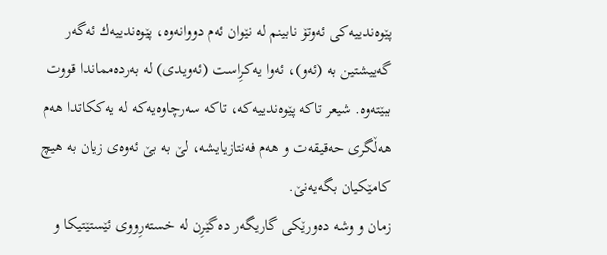پێوه‌ندییه‌كی ئه‌وتۆ نابینم له‌ نێوان ئه‌م دووانه‌وه‌، پێوه‌ندییه‌ك ئه‌گه‌ر گه‌ییشتین به‌ (ئه‌و)، ئه‌وا یه‌كرِاست (ئه‌ویدی) له‌ به‌رده‌مماندا قووت ببێته‌وه‌. شیعر تاكه‌ پێوه‌ندییه‌كه‌، تاكه‌ سه‌رچاوه‌یه‌كه‌ له‌ یه‌ككاتدا هه‌م هه‌ڵگری حه‌قیقه‌ت و هه‌م فه‌نتازیایشه‌، لێ به‌ بێ ئه‌وه‌ی زیان به‌ هیچ كامێكیان بگه‌یه‌نێ.
زمان و وشه‌ ده‌ورێكی گاریگه‌ر ده‌گێرِن له‌ خسته‌رِووی ئێستێتیكا و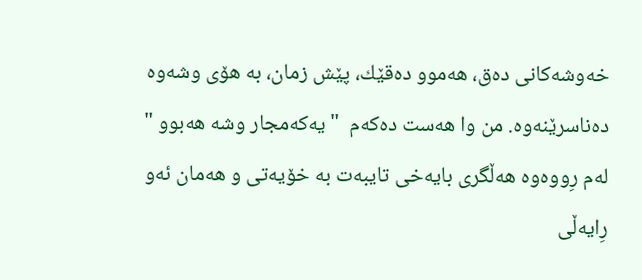خه‌وشه‌كانی ده‌ق، هه‌موو ده‌قێك، پێش زمان، به‌ هۆی وشه‌وه‌ ده‌ناسرێنه‌وه‌. من وا هه‌ست ده‌كه‌م  "یه‌كه‌مجار وشه‌ هه‌بوو " له‌م رِووه‌وه‌ هه‌ڵگری بایه‌خی تایبه‌ت به‌ خۆیه‌تی و هه‌مان ئه‌و رِایه‌ڵی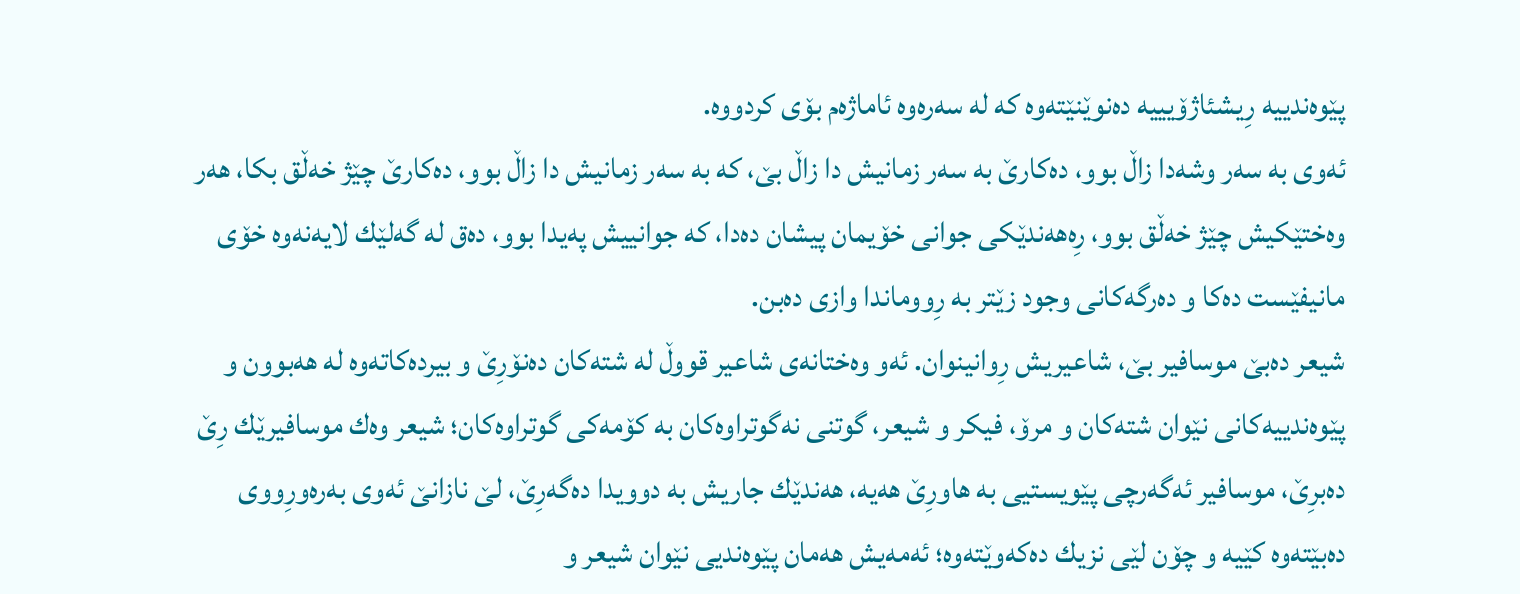پێوه‌ندییه‌ رِیشئاژۆیییه‌ ده‌نوێنێته‌وه‌ كه‌ له‌ سه‌ره‌وه‌ ئاماژه‌م بۆی كردووه‌.
ئه‌وی به‌ سه‌ر وشه‌دا زاڵ بوو، ده‌كارێ به‌ سه‌ر زمانیش دا زاڵ بێ، كه‌ به‌ سه‌ر زمانیش دا زاڵ بوو، ده‌كارێ چێژ خه‌ڵق بكا، هه‌ر وه‌ختێكیش چێژ خه‌ڵق بوو، رِه‌هه‌ندێكی جوانی خۆیمان پیشان ده‌دا، كه‌ جوانییش په‌یدا بوو، ده‌ق له‌ گه‌لێك لایه‌نه‌وه‌ خۆی مانیفێست ده‌كا و ده‌رگه‌كانی وجود زێتر به‌ رِووماندا وازی ده‌بن.
شیعر ده‌بێ موسافیر بێ، شاعیریش رِوانینوان. ئه‌و وه‌ختانه‌ی شاعیر قووڵ له‌ شته‌كان ده‌نۆرِێ و بیرده‌كاته‌وه‌ له‌ هه‌بوون و پێوه‌ندییه‌كانی نێوان شته‌كان و مرۆ، فیكر و شیعر، گوتنی نه‌گوتراوه‌كان به‌ كۆمه‌كی گوتراوه‌كان؛ شیعر وه‌ك موسافیرێك رِێ ده‌برِێ، موسافیر ئه‌گه‌رچی پێویستیی به‌ هاورِێ هه‌یه‌، هه‌ندێك جاریش به‌ دوویدا ده‌گه‌رِێ، لێ نازانێ ئه‌وی به‌ره‌ورِووی ده‌بێته‌وه‌ كێیه‌ و چۆن لێی نزیك ده‌كه‌وێته‌وه‌؛ ئه‌مه‌یش هه‌مان پێوه‌ندیی نێوان شیعر و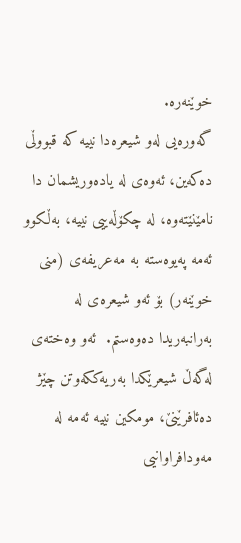خوێنه‌ره‌.
گه‌وره‌یی له‌و شیعره‌دا نییه‌ كه‌ قبووڵی ده‌كه‌ین، ئه‌وه‌ی له‌ یاده‌وریشمان دا نامێنێته‌وه‌، له‌ چكۆڵه‌ییی نییه‌، به‌ڵكوو ئه‌مه‌ په‌یوه‌سته‌ به‌ مه‌عریفه‌ی (منی خوێنه‌ر) بۆ ئه‌و شیعره‌ی له‌ به‌رانبه‌ریدا ده‌وه‌ستم.  ئه‌و وه‌خته‌ی له‌گه‌ڵ شیعرێكدا به‌ریه‌ككه‌وتن چێژ ده‌ئافرێنێ، مومكین نییه‌ ئه‌مه‌ له‌ مه‌ودافراوانیی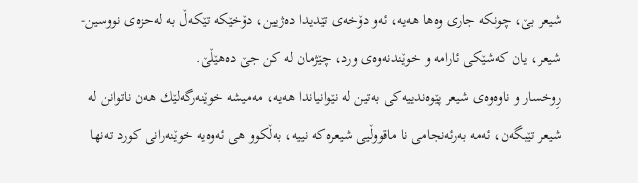شیعر بێ، چونكه‌ جاری وه‌ها هه‌یه‌، ئه‌و دۆخه‌ی تێدیدا ده‌ژیین، دۆخێكه‌ تێكه‌ڵ به‌ له‌حزه‌ی نووسین- شیعر، یان كه‌شێكی ئارامه‌ و خوێندنه‌وه‌ی ورد، چێژمان له‌ كن جێ ده‌هێڵێ.
رِوخسار و ناوه‌وه‌ی شیعر پێوه‌ندییه‌كی به‌تین له‌ نێوانیاندا هه‌یه‌، مه‌میشه‌ خوێنه‌رگه‌لێك هه‌ن ناتوانن له‌ شیعر تێبگه‌ن، ئه‌مه‌ به‌رئه‌نجامی نا ماقووڵیی شیعره‌كه‌ نییه‌، به‌ڵكوو هی ئه‌وه‌یه‌ خوێنه‌رانی كورد ته‌نها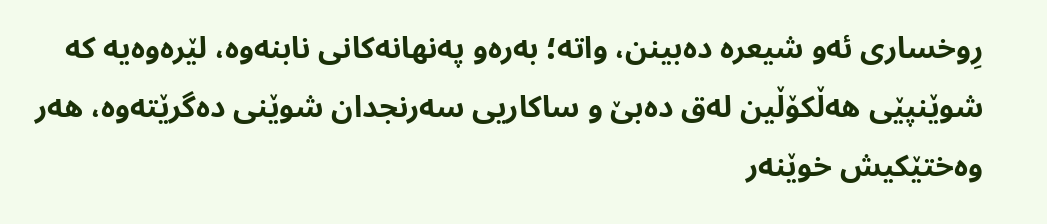رِوخساری ئه‌و شیعره‌ ده‌بینن، واته‌؛ به‌ره‌و په‌نهانه‌كانی نابنه‌وه‌، لێره‌وه‌یه‌ كه‌ شوێنپێی هه‌ڵكۆڵین له‌ق ده‌بێ و ساكاریی سه‌رنجدان شوێنی ده‌گرێته‌وه‌، هه‌ر وه‌ختێكیش خوێنه‌ر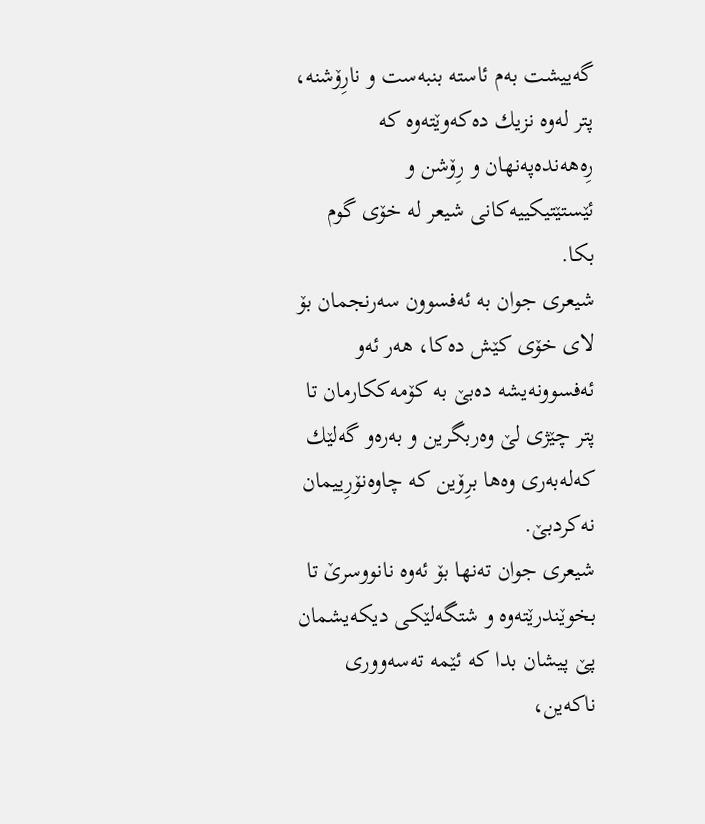گه‌ییشت به‌م ئاسته‌ بنبه‌ست و نارِۆشنه‌، پتر له‌وه‌ نزیك ده‌كه‌وێته‌وه‌ كه‌ رِه‌هه‌نده‌په‌نهان و رِۆشن و ئێستێتیكییه‌كانی شیعر له‌ خۆی گوم بكا.
شیعری جوان به‌ ئه‌فسوون سه‌رنجمان بۆ لای خۆی كێش ده‌كا، هه‌ر ئه‌و ئه‌فسوونه‌یشه‌ ده‌بێ به‌ كۆمه‌ككارمان تا پتر چێژی لێ وه‌ربگرین و به‌ره‌و گه‌لێك كه‌له‌به‌ری وه‌ها برِۆین كه‌ چاوه‌نۆرِییمان نه‌كردبێ.
شیعری جوان ته‌نها بۆ ئه‌وه‌ نانووسرێ تا بخوێندرێته‌وه‌ و شتگه‌لێكی دیكه‌یشمان پێ پیشان بدا كه‌ ئێمه‌ ته‌سه‌ووری ناكه‌ین،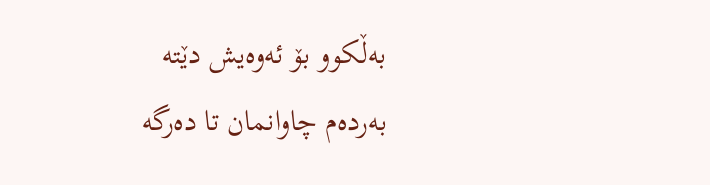به‌ڵكوو بۆ ئه‌وه‌یش دێته‌ به‌رده‌م چاوانمان تا ده‌رگه‌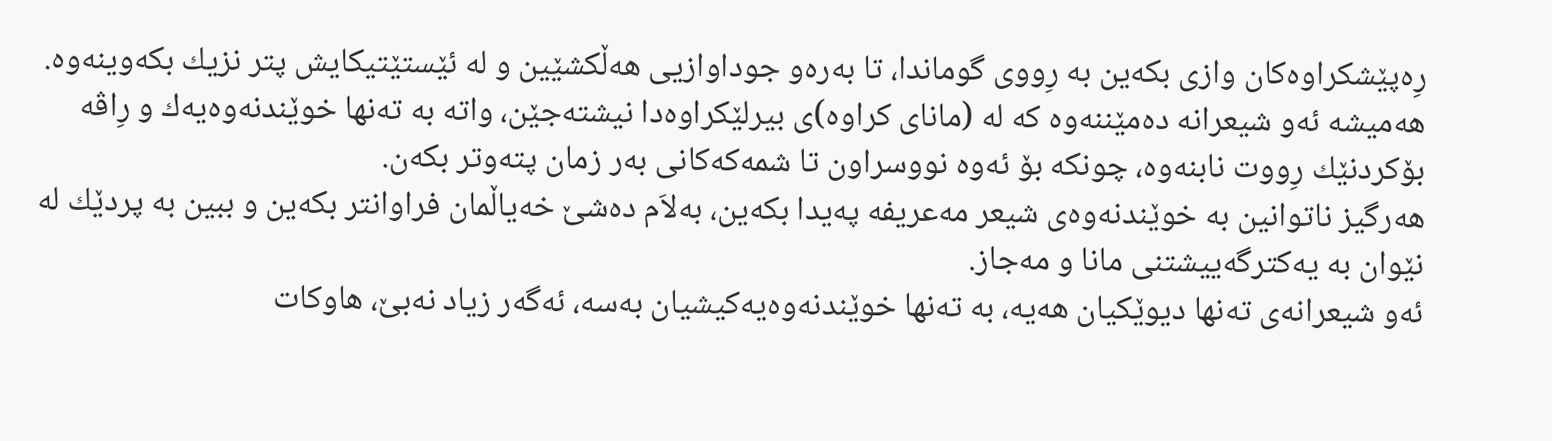رِه‌پێشكراوه‌كان وازی بكه‌ین به‌ رِووی گوماندا، تا به‌ره‌و جوداوازیی هه‌ڵكشێین و له‌ ئێستێتیكایش پتر نزیك بكه‌وینه‌وه‌.
هه‌میشه‌ ئه‌و شیعرانه‌ ده‌مێننه‌وه‌ كه‌ له‌ (مانای كراوه‌)ی بیرلێكراوه‌دا نیشته‌جێن، واته‌ به‌ ته‌نها خوێندنه‌وه‌یه‌ك و رِاڤه‌ بۆكردنێك رِووت نابنه‌وه‌، چونكه‌ بۆ ئه‌وه‌ نووسراون تا شمه‌كه‌كانی به‌ر زمان پته‌وتر بكه‌ن.
هه‌رگیز ناتوانین به‌ خوێندنه‌وه‌ی شیعر مه‌عریفه‌ په‌یدا بكه‌ین، به‌لاَم ده‌شێ خه‌یاڵمان فراوانتر بكه‌ین و ببین به‌ پردێك له‌ نێوان به‌ یه‌كترگه‌ییشتنی مانا و مه‌جاز.
ئه‌و شیعرانه‌ی ته‌نها دیوێكیان هه‌یه‌، به‌ ته‌نها خوێندنه‌وه‌یه‌كیشیان به‌سه‌، ئه‌گه‌ر زیاد نه‌بێ، هاوكات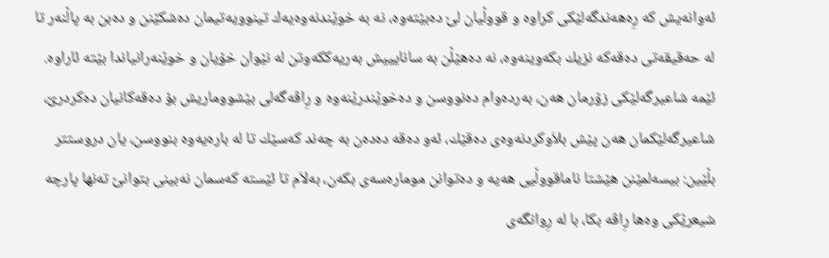ئه‌وانه‌یش كه‌ رِه‌هه‌ندگه‌لێكی كراوه‌ و قووڵیان لێ ده‌بێته‌وه‌، نه‌ به‌ خوێندنه‌وه‌یه‌ك تینوویه‌تیمان ده‌شكێنن و ده‌بن به‌ پاڵنه‌ر تا له‌ حه‌قیقه‌تی ده‌قه‌كه‌ نزیك بكه‌وینه‌وه‌، نه‌ ده‌هێڵن به‌ سانایییش به‌ریه‌ككه‌وتن له‌ نێوان خۆیان و خوێنه‌رانیاندا بێته‌ ئاراوه‌.
ئێمه‌ شاعیرگه‌لێكی زۆرمان هه‌ن، به‌رده‌وام ده‌نووسن و ده‌خوێندرێنه‌وه‌ و رِاڤه‌گه‌لی بێشووماریش بۆ ده‌قه‌كانیان ده‌كردرێ، شاعیرگه‌لێكمان هه‌ن پێش بلاَوكردنه‌وه‌ی ده‌قێك، ئه‌و ده‌قه‌ ده‌ده‌ن به‌ چه‌ند كه‌سێك تا له‌ باره‌یه‌وه‌ بنووسن، یان دروستتر بڵێین: بیسه‌لمێنن هێشتا ناماقووڵیی هه‌یه‌ و ده‌توانن موماره‌سه‌ی بكه‌ن، به‌لاَم تا ئێسته‌ كه‌سمان نه‌بینی بتوانێ ته‌نها پارچه‌ شیعرێكی وه‌ها رِاڤه‌ بكا، با له‌ رِوانگه‌ی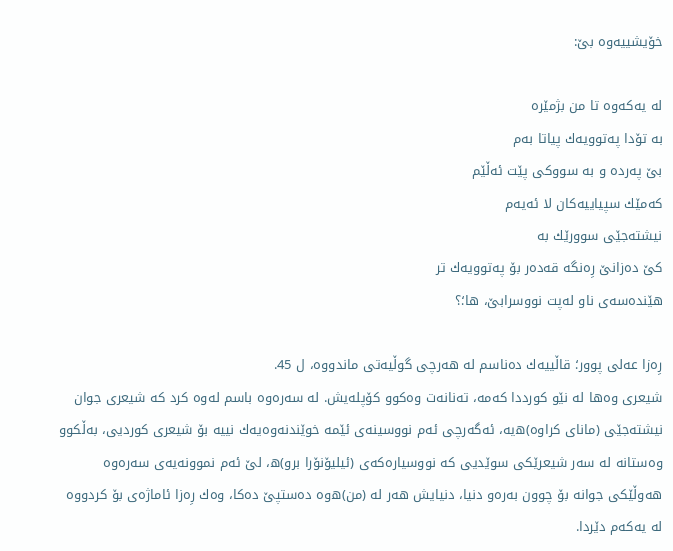خۆیشییه‌وه‌ بێ:

له‌ یه‌كه‌وه‌ تا من بژمێره‌
به‌ تۆدا په‌توویه‌ك پیاتا به‌م
بێ په‌رده‌ و به‌ سووكی پێت ئه‌ڵێم
كه‌مێك سپیاییه‌كان لا ئه‌یه‌م
نیشته‌جێی سوورێك به‌
كێ ده‌زانێ رِه‌نگه‌ قه‌ده‌ر بۆ په‌توویه‌ك تر
هێنده‌سه‌ی ناو له‌پت نووسرابێ، ها؛؟

رِه‌زا عه‌لی پوور؛ قاڵییه‌ك ده‌ناسم له‌ هه‌رچی گوڵیه‌تی ماندووه‌، ل 45.
شیعری وه‌ها له‌ نێو كورددا كه‌مه‌، ته‌نانه‌ت وه‌كوو كۆپله‌یش. له‌ سه‌ره‌وه‌ باسم له‌وه‌ كرد كه‌ شیعری جوان نیشته‌جێی (مانای كراوه‌)ه‌یه‌، ئه‌گه‌رچی ئه‌م نووسینه‌ی ئێمه‌ خوێندنه‌وه‌یه‌ك نییه‌ بۆ شیعری كوردیی، به‌ڵكوو وه‌ستانه‌ له‌ سه‌ر شیعرێكی سوێدیی كه‌ نووسیاره‌كه‌ی (ئیلیۆنۆرا برو)ه‌، لێ ئه‌م نموونه‌یه‌ی سه‌ره‌وه‌ هه‌وڵێكی جوانه‌ بۆ چوون به‌ره‌و دنیا، دنیایش هه‌ر له‌ (من)ه‌وه‌ ده‌ستپێ ده‌كا، وه‌ك رِه‌زا ئاماژه‌ی بۆ كردووه‌ له‌ یه‌كه‌م دێردا.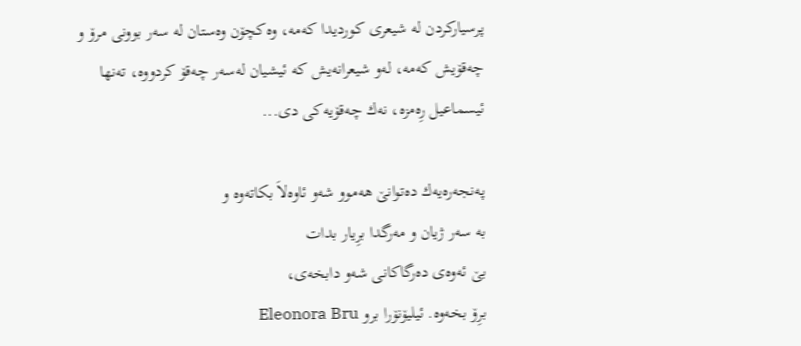پرسیاركردن له‌ شیعری كوردیدا كه‌مه‌، وه‌كچۆن وه‌ستان له‌ سه‌ر بوونی مرۆ و چه‌قۆیش كه‌مه‌، له‌و شیعرانه‌یش كه‌ ئیشیان له‌سه‌ر چه‌قۆ كردووه‌، ته‌نها ئیسماعیل رِه‌مزه‌، نه‌ك چه‌قۆیه‌كی دی...

په‌نجه‌ره‌یه‌ك ده‌توانێ هه‌موو شه‌و ئاوه‌لاَ بكاته‌وه‌ و
به‌ سه‌ر ژیان و مه‌رگدا برِیار بدات
بێ ئه‌وه‌ی ده‌رگاكانی شه‌و دابخه‌ی،
برِۆ بخه‌وه‌. ئیلیۆنۆرا برو Eleonora Bru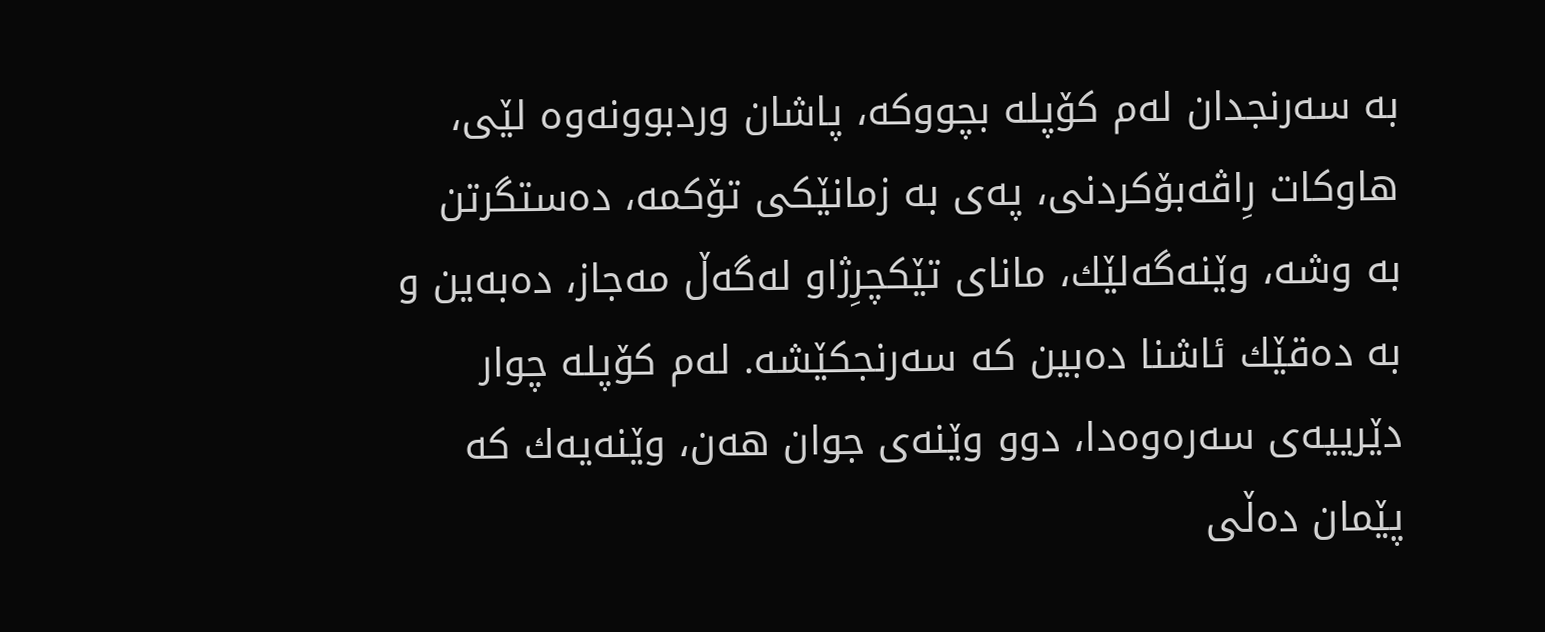به‌ سه‌رنجدان له‌م كۆپله‌ بچووكه‌، پاشان وردبوونه‌وه‌ لێی، هاوكات رِاڤه‌بۆكردنی، په‌ی به‌ زمانێكی تۆكمه‌، ده‌ستگرتن به‌ وشه‌، وێنه‌گه‌لێك، مانای تێكچرِژاو له‌گه‌ڵ مه‌جاز، ده‌به‌ین و به‌ ده‌قێك ئاشنا ده‌بین كه‌ سه‌رنجكێشه‌. له‌م كۆپله‌ چوار دێرییه‌ی سه‌ره‌وه‌دا، دوو وێنه‌ی جوان هه‌ن، وێنه‌یه‌ك كه‌ پێمان ده‌ڵی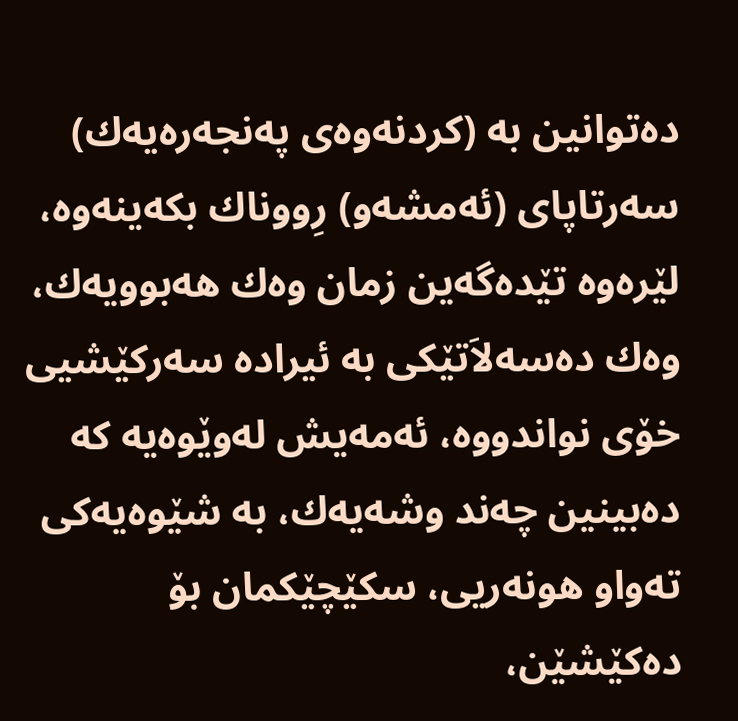ده‌توانین به‌ (كردنه‌وه‌ی په‌نجه‌ره‌یه‌ك) سه‌رتاپای (ئه‌مشه‌و) رِووناك بكه‌ینه‌وه‌، لێره‌وه‌ تێده‌گه‌ین زمان وه‌ك هه‌بوویه‌ك، وه‌ك ده‌سه‌لاَتێكی به‌ ئیراده‌ سه‌ركێشیی خۆی نواندووه‌، ئه‌مه‌یش له‌وێوه‌یه‌ كه‌ ده‌بینین چه‌ند وشه‌یه‌ك، به‌ شێوه‌یه‌كی ته‌واو هونه‌ریی، سكێچێكمان بۆ ده‌كێشێن،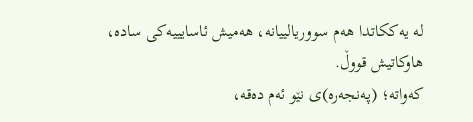له‌ یه‌ككاتدا هه‌م سووریالییانه‌، هه‌میش ئاسایییه‌كی ساده‌، هاوكاتیش قووڵ.
كه‌واته‌؛ (په‌نجه‌ره‌)ی نێو ئه‌م ده‌قه‌،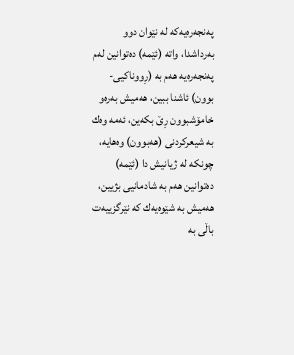په‌نجه‌ره‌یه‌كه‌ له‌ نێوان دوو به‌رداشدا، واته‌ (ئێمه‌) ده‌توانین له‌م په‌نجه‌ره‌یه‌ هه‌م به‌ (رِووناكیی- بوون) ئاشنا ببین، هه‌میش به‌ره‌و خامۆشبوون رِێ بكه‌ین، ئه‌مه‌ وه‌ك به‌ شیعركردنی (هه‌بوون) وه‌هایه‌، چونكه‌ له‌ ژیانیش دا (ئێمه‌) ده‌توانین هه‌م به‌ شادمانیی بژیین، هه‌میش به‌ شێوه‌یه‌ك كه‌ نێرگزییه‌ت باڵی به‌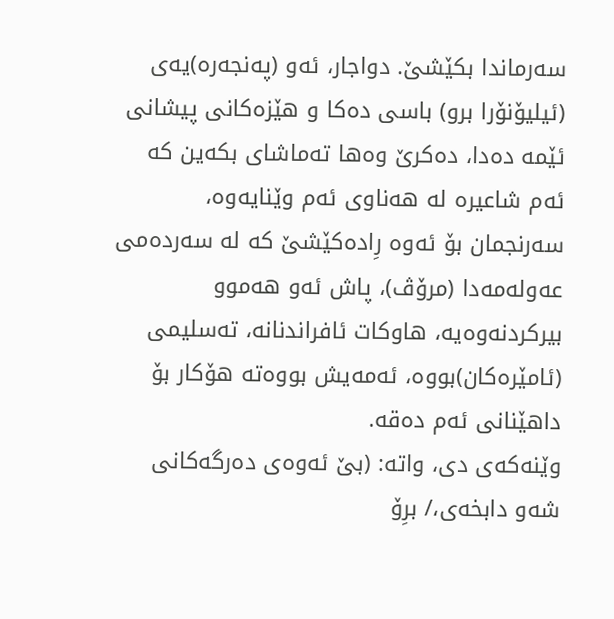سه‌رماندا بكێشێ. دواجار، ئه‌و (په‌نجه‌ره‌)یه‌ی (ئیلیۆنۆرا برو) باسی ده‌كا و هێزه‌كانی پیشانی ئێمه‌ ده‌دا، ده‌كرێ وه‌ها ته‌ماشای بكه‌ین كه‌ ئه‌م شاعیره‌ له‌ هه‌ناوی ئه‌م وێنایه‌وه‌، سه‌رنجمان بۆ ئه‌وه‌ رِاده‌كێشێ كه‌ له‌ سه‌رده‌می عه‌وله‌مه‌دا (مرۆڤ)، پاش ئه‌و هه‌موو بیركردنه‌وه‌یه‌، هاوكات ئافراندنانه‌، ته‌سلیمی (ئامێره‌كان)بووه‌، ئه‌مه‌یش بووه‌ته‌ هۆكار بۆ داهێنانی ئه‌م ده‌قه‌.
وێنه‌كه‌ی دی، واته‌: (بێ ئه‌وه‌ی ده‌رگه‌كانی شه‌و دابخه‌ی،/ برِۆ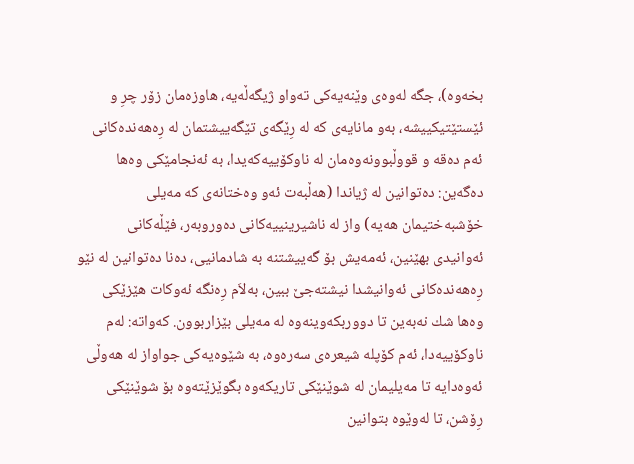بخه‌وه‌)، جگه‌ له‌وه‌ی وێنه‌یه‌كی ته‌واو ژیگه‌ڵه‌یه‌، هاوزه‌مان زۆر چرِ و ئێستێتیكییشه‌، به‌و مانایه‌ی كه‌ له‌ رِێگه‌ی تێگه‌ییشتمان له‌ رِه‌هه‌نده‌كانی ئه‌م ده‌قه‌ و قووڵبوونه‌وه‌مان له‌ ناوكۆییه‌كه‌یدا، به‌ ئه‌نجامێكی وه‌ها ده‌گه‌ین: ده‌توانین له‌ ژیاندا (هه‌ڵبه‌ت ئه‌و وه‌ختانه‌ی كه‌ مه‌یلی خۆشبه‌ختیمان هه‌یه‌) واز له‌ ناشیرینییه‌كانی ده‌وروبه‌ر، فێڵه‌كانی ئه‌وانیدی بهێنین، ئه‌مه‌یش بۆ گه‌ییشتنه‌ به‌ شادمانیی، ده‌نا ده‌توانین له‌ نێو رِه‌هه‌نده‌كانی ئه‌وانیشدا نیشته‌جێ ببین، به‌لاَم رِه‌نگه‌ ئه‌وكات هێزێكی وه‌ها شك نه‌به‌ین تا دووربكه‌وینه‌وه‌ له‌ مه‌یلی بێزاربوون. كه‌واته‌: له‌م ناوكۆییه‌دا، ئه‌م كۆپله‌ شیعره‌ی سه‌ره‌وه‌، به‌ شێوه‌یه‌كی جواواز له‌ هه‌وڵی ئه‌وه‌دایه‌ تا مه‌یلیمان له‌ شوێنێكی تاریكه‌وه‌ بگوێزێته‌وه‌ بۆ شوێنێكی رِۆشن، تا له‌وێوه‌ بتوانین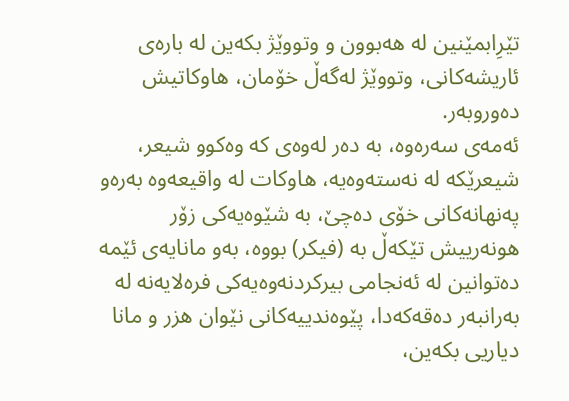تێرِابمێنین له‌ هه‌بوون و وتووێژ بكه‌ین له‌ باره‌ی ئاریشه‌كانی، وتووێژ له‌گه‌ڵ خۆمان، هاوكاتیش ده‌وروبه‌ر.
ئه‌مه‌ی سه‌ره‌وه‌، به‌ ده‌ر له‌وه‌ی كه‌ وه‌كوو شیعر، شیعرێكه‌ له‌ نه‌سته‌وه‌یه‌، هاوكات له‌ واقیعه‌وه‌ به‌ره‌و په‌نهانه‌كانی خۆی ده‌چێ، به‌ شێوه‌یه‌كی زۆر هونه‌رییش تێكه‌ڵ به‌ (فیكر) بووه‌، به‌و مانایه‌ی ئێمه‌ ده‌توانین له‌ ئه‌نجامی بیركردنه‌وه‌یه‌كی فره‌لایه‌نه‌ له‌ به‌رانبه‌ر ده‌قه‌كه‌دا، پێوه‌ندییه‌كانی نێوان هزر و مانا دیاریی بكه‌ین،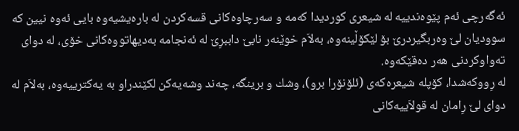ئه‌گه‌رچی ئه‌م پێوه‌ندییه‌ له‌ شیعری كوردیدا كه‌مه‌ و سه‌رچاوه‌كانی قسه‌كردن له‌ باره‌یشیه‌وه‌ بایی ئه‌وه‌ نیین كه‌ سوودیان لێ وه‌ربگیردرێ بۆ لێكۆڵینه‌وه‌، به‌لاَم خوێنه‌ر نابێ داببرِێ له‌ ئه‌نجامه‌ به‌دیهاتووه‌كانی خۆی، له‌ دوای ته‌واوكردنی هه‌ر ده‌قێكه‌وه‌.
له‌ رِووكه‌شدا، كۆپله‌ شیعره‌كه‌ی (ئلۆنۆرا برو)، وشك و برینگه‌، چه‌ند وشه‌یه‌كن لكێندراو به‌ یه‌كترییه‌وه‌، به‌لاَم له‌ دوای لێ رِامان له‌ قولاَییه‌كانی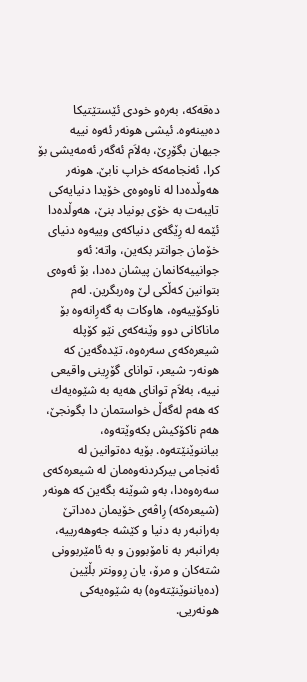ده‌قه‌كه‌، به‌ره‌و خودی ئێستێتیكا ده‌بینه‌وه‌. ئیشی هونه‌ر ئه‌وه‌ نییه‌ جیهان بگۆرِێ، به‌لاَم ئه‌گه‌ر ئه‌مه‌یشی بۆ كرا، ئه‌نجامه‌كه‌ خراپ نابێ. هونه‌ر هه‌وڵده‌دا له‌ ناوه‌وه‌ی خۆیدا دنیایه‌كی تایبه‌ت به‌ خۆی بونیاد بنێ، هه‌وڵده‌دا ئێمه‌ له‌ رِێگه‌ی دنیاكه‌ی وییه‌وه‌ دنیای خۆمان جوانتر بكه‌ین، واته‌: ئه‌و جوانییه‌كانمان پیشان ده‌دا، بۆ ئه‌وه‌ی بتوانین كه‌ڵكی لێ وه‌ربگرین. له‌م ناوكۆییه‌وه‌، هاوكات به‌ گه‌رِانه‌وه‌ بۆ ماناكانی دوو وێنه‌كه‌ی نێو كۆپله‌ شیعره‌كه‌ی سه‌ره‌وه‌، تێده‌گه‌ین كه‌ هونه‌ر- شیعر، توانای گۆرِینی واقیعی نییه‌، به‌لاَم توانای هه‌یه‌ به‌ شێوه‌یه‌ك كه‌ هه‌م له‌گه‌ڵ خواستمان دا بگونجێ، هه‌م ناكۆكیش بكه‌وێته‌وه‌، بیاننوێنێته‌وه‌. بۆیه‌ ده‌توانین له‌ ئه‌نجامی بیركردنه‌وه‌مان له‌ شیعره‌كه‌ی سه‌ره‌وه‌دا، به‌و شوێنه‌ بگه‌ین كه‌ هونه‌ر (شیعره‌كه‌) رِاڤه‌ی خۆیمان ده‌داتێ به‌رانبه‌ر به‌ دنیا و كێشه‌ جه‌وهه‌رییه‌، به‌رانبه‌ر به‌ نامۆبوون و به‌ ئامێربوونی شته‌كان و مرۆ، یان رِوونتر بڵێین (ده‌یاننوێنێته‌وه‌) به‌ شێوه‌یه‌كی هونه‌ریی.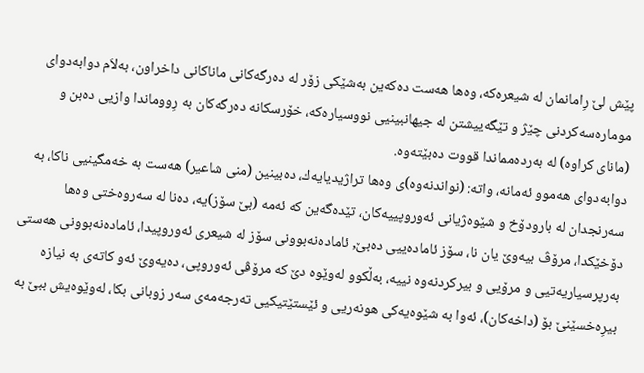پێش لێ رِامانمان له‌ شیعره‌كه‌، وه‌ها هه‌ست ده‌كه‌ین به‌شێكی زۆر له‌ ده‌رگه‌كانی ماناكانی داخراون، به‌لاَم دوابه‌دوای موماره‌سه‌كردنی چێژ و تێگه‌ییشتن له‌ جیهانبینیی نووسیاره‌كه‌، خۆرسكانه‌ ده‌رگه‌كان به‌ رِووماندا وازیی ده‌بن و (مانای كراوه‌) له‌ به‌رده‌مماندا قووت ده‌بێته‌وه‌.
دوابه‌دوای هه‌موو ئه‌مانه‌، واته‌: (نواندنه‌وه‌)ی وه‌ها تراژیدیایه‌ك، ده‌بینین (منی شاعیر) هه‌ست به‌ خه‌مگینیی ناكا، به‌ سه‌رنجدان له‌ بارودۆخ و شێوه‌ژیانی ئه‌وروپییه‌كان، تێده‌گه‌ین كه‌ ئه‌مه‌ (بێ سۆز)یه‌، ده‌نا له‌ سه‌روه‌ختی وه‌ها دۆخێكدا، مرۆڤ بیه‌وێ یان نا، سۆز ئاماده‌ییی ده‌بێ, ئاماده‌نه‌بوونی سۆز له‌ شیعری ئه‌وروپیدا، ئاماده‌نه‌بوونی هه‌ستی به‌رپرسیاریه‌تیی و مرۆیی و بیركردنه‌وه‌ نییه‌، به‌ڵكوو له‌وێوه‌ دێ كه‌ مرۆڤی ئه‌وروپی، ده‌یه‌وێ ئه‌و كاته‌ی به‌ نیازه‌ بیرِه‌خسێنێ بۆ (داخه‌كان)، ئه‌وا به‌ شێوه‌یه‌كی هونه‌ریی و ئێستێتیكیی ته‌رجه‌مه‌ی سه‌ر زوبانی بكا، له‌وێوه‌یش ببێ به‌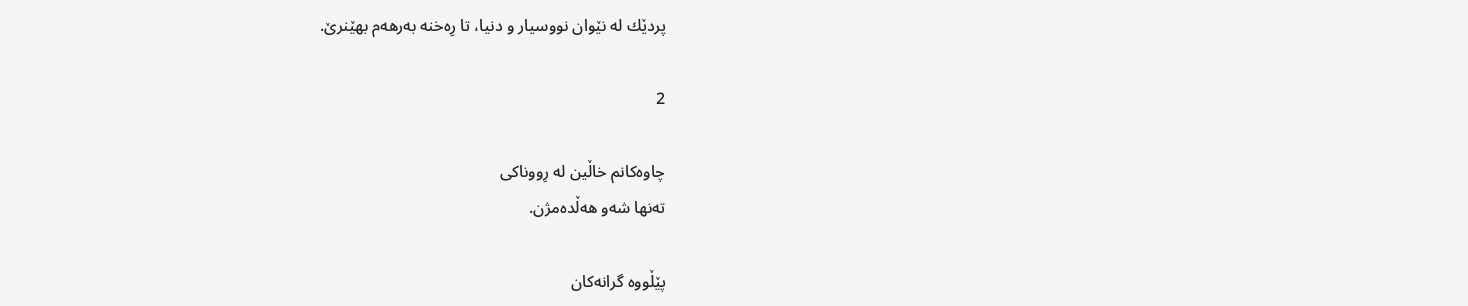پردێك له‌ نێوان نووسیار و دنیا، تا رِه‌خنه‌ به‌رهه‌م بهێنرێ.

2

چاوه‌كانم خاڵین له‌ رِووناكی
ته‌نها شه‌و هه‌ڵده‌مژن.

پێڵووه‌ گرانه‌كان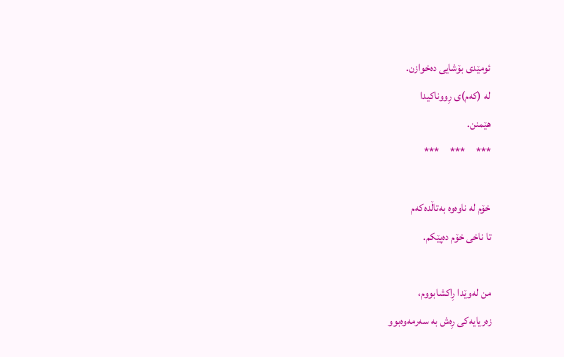ئومێدی بۆشایی ده‌خوازن.
له‌ (كه‌م)ی رِووناكیدا
هێمنن.
***     ***     ***

خۆم له‌ ناوه‌وه‌ به‌تاڵده‌كه‌م
تا ناخی خۆم ده‌پێكم.

من له‌وێدا رِاكشابووم،
زه‌ریایه‌كی رِه‌ش به‌ سه‌رمه‌وه‌بوو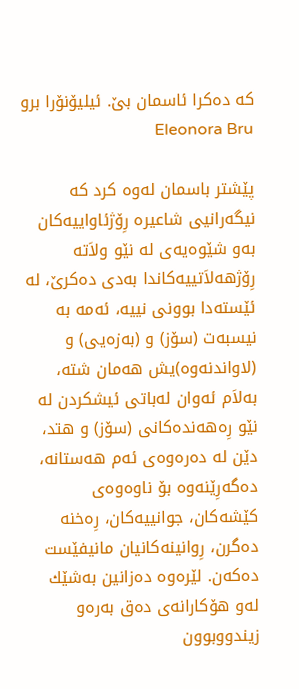كه‌ ده‌كرا ئاسمان بێ. ئیلیۆنۆرا برو Eleonora Bru

پێشتر باسمان له‌وه‌ كرد كه‌ نیگه‌رانیی شاعیره‌ رِۆژئاواییه‌كان به‌و شێوه‌یه‌ی له‌ نێو ولاَته‌ رِۆژهه‌لاَتییه‌كاندا به‌دی ده‌كرێ، له‌ ئێسته‌دا بوونی نییه‌، ئه‌مه‌ به‌ نیسبه‌ت (سۆز) و (به‌زه‌یی) و (لاواندنه‌وه‌)یش هه‌مان شته‌، به‌لاَم ئه‌وان له‌باتی ئیشكردن له‌ نێو رِه‌هه‌نده‌كانی (سۆز) و هتد، دێن له‌ ده‌ره‌وه‌ی ئه‌م هه‌ستانه‌، ده‌گه‌رِێنه‌وه‌ بۆ ناوه‌وه‌ی كێشه‌كان، جوانییه‌كان، رِه‌خنه‌ ده‌گرن، رِوانینه‌كانیان مانیفێست ده‌كه‌ن. لێره‌وه‌ ده‌زانین به‌شێك له‌و هۆكارانه‌ی ده‌ق به‌ره‌و زیندووبوون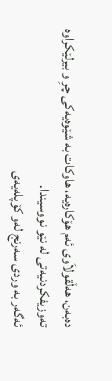ده‌به‌ن، هه‌ڵقولاَوی ئه‌م هۆكاره‌یه‌، هاوكات به‌ شێوه‌یه‌كی چرِ و بیرلێكراوه‌ ته‌وزیفكردنیه‌تی له‌ نێو نووسیندا.
ئه‌گه‌ر به‌ وردی سه‌رنج له‌و كۆپله‌یه‌ی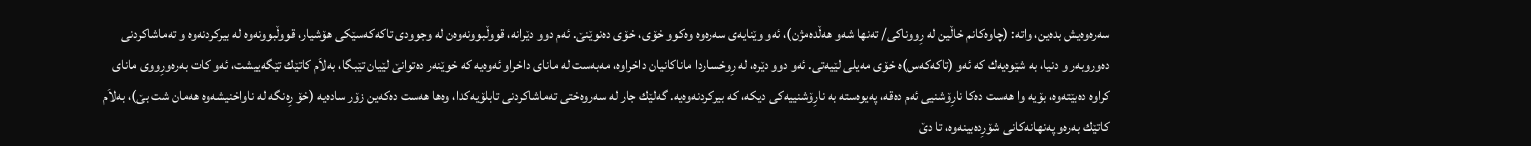سه‌ره‌وه‌یش بده‌ین، واته‌: (چاوه‌كانم خاڵین له‌ رِووناكی/ ته‌نها شه‌و هه‌ڵده‌مژن)، ئه‌و وێنایه‌ی سه‌ره‌وه‌ وه‌كوو خۆی، خۆی ده‌نوێنێ. ئه‌م دوو دێرانه‌، قووڵبوونه‌وه‌ن له‌ وجوودی تاكه‌كه‌سێكی هۆشیار، قووڵبوونه‌وه‌ له‌ بیركردنه‌وه‌ و ته‌ماشاكردنی ده‌وروبه‌ر و دنیا، به‌ شێوه‌یه‌ك كه‌ ئه‌و (تاكه‌كه‌س)ه‌ خۆی مه‌یلی لێیه‌تی. ئه‌و دوو دێره‌، له‌ رِوخساردا ماناكانیان داخراوه‌، مه‌به‌ست له‌ مانای داخراو ئه‌وه‌یه‌ كه‌ خوێنه‌ر ده‌توانێ لێیان تێبگا، به‌لاَم كاتێك تێگه‌ییشت، ئه‌و كات به‌ره‌ورِووی مانای كراوه‌ ده‌بێته‌وه‌، بۆیه‌ وا هه‌ست ده‌كا نارِۆشنیی ئه‌م ده‌قه‌، په‌یوه‌سته‌ به‌ نارِۆشنییه‌كی دیكه‌، كه‌ بیركردنه‌وه‌یه‌. گه‌لێك جار له‌ سه‌روه‌ختی ته‌ماشاكردنی تابلۆیه‌كدا، وه‌ها هه‌ست ده‌كه‌ین زۆر ساده‌یه‌ (خۆ رِه‌نگه‌ له‌ ناواخنیشه‌وه‌ هه‌مان شت بێ)، به‌لاَم كاتێك به‌ره‌و په‌نهانه‌كانی شۆرِده‌بینه‌وه‌، تا دێ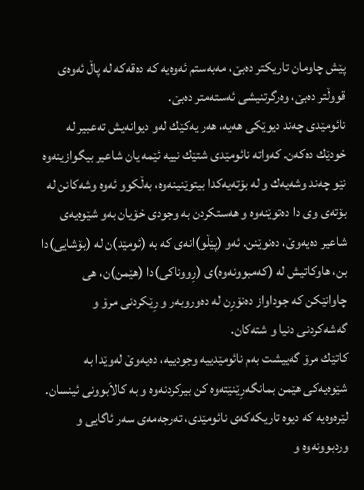پێش چاومان تاریكتر ده‌بێ، مه‌به‌ستم ئه‌وه‌یه‌ كه‌ ده‌قه‌كه‌ له‌ پاڵ ئه‌وه‌ی قووڵتر ده‌بێ، وه‌رگرتنیشی ئه‌سته‌متر ده‌بێ.
نائومێدی چه‌ند دیوێكی هه‌یه‌، هه‌ر یه‌كێك له‌و دیوانه‌یش ته‌عبیر له‌ خودێك ده‌كه‌ن. كه‌واته‌ نائومێدی شتێك نییه‌ ئێمه‌ یان شاعیر بیگوازینه‌وه‌ نێو چه‌ند وشه‌یه‌ك و له‌ بۆته‌یه‌كدا بیتوێنینه‌وه‌، به‌ڵكوو ئه‌وه‌ وشه‌كانن له‌ بۆته‌ی وی دا ده‌توێنه‌وه‌ و هه‌ستكردن به‌ وجودی خۆیان به‌و شێوه‌یه‌ی شاعیر ده‌یه‌وێ، ده‌نوێنن. ئه‌و (پێڵو)انه‌ی كه‌ به‌ (ئومێد)ن له‌ (بۆشایی)دا بن، هاوكاتیش له‌ (كه‌مبوونه‌وه‌)ی (رِووناكی)دا (هێمن)ن، هی چاوانێكن كه‌ جوداواز ده‌نۆرِن له‌ ده‌وروبه‌ر و رِێكردنی مرۆ و گه‌شه‌كردنی دنیا و شته‌كان.
كاتێك مرۆ گه‌ییشت به‌م نائومێدییه‌ وجودییه‌، ده‌یه‌وێ له‌وێدا به‌ شێوه‌یه‌كی هێمن بمانگه‌رِێنێته‌وه‌ كن بیركردنه‌وه‌ و به‌ كالاَبوونی ئینسان. لێره‌وه‌یه‌ كه‌ دیوه‌ تاریكه‌كه‌ی نائومێدی، ته‌رجه‌مه‌ی سه‌ر ئاگایی و وردبوونه‌وه‌ و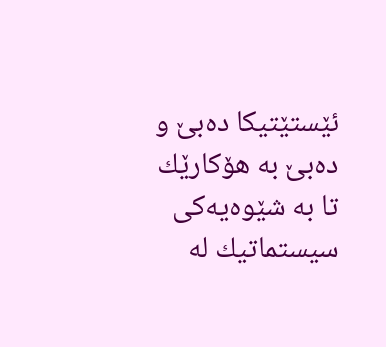ئێستێتیكا ده‌بێ و ده‌بێ به‌ هۆكارێك تا به‌ شێوه‌یه‌كی سیستماتیك له‌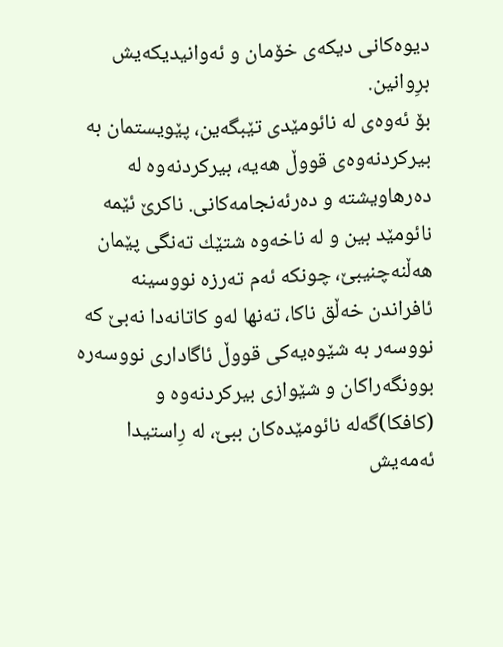دیوه‌كانی دیكه‌ی خۆمان و ئه‌وانیدیكه‌یش برِوانین.
بۆ ئه‌وه‌ی له‌ نائومێدی تێبگه‌ین، پێویستمان به‌ بیركردنه‌وه‌ی قووڵ هه‌یه‌، بیركردنه‌وه‌ له‌ ده‌رهاویشته‌ و ده‌رئه‌نجامه‌كانی. ناكرێ ئێمه‌ نائومێد بین و له‌ ناخه‌وه‌ شتێك ته‌نگی پێمان هه‌ڵنه‌چنیبێ، چونكه‌ ئه‌م ته‌رزه‌ نووسینه‌ ئافراندن خه‌ڵق ناكا، ته‌نها له‌و كاتانه‌دا نه‌بێ كه‌ نووسه‌ر به‌ شێوه‌یه‌كی قووڵ ئاگاداری نووسه‌ره‌ بوونگه‌راكان و شێوازی بیركردنه‌وه‌ و (كافكا)گه‌له‌ نائومێده‌كان ببێ، له‌ رِاستیدا ئه‌مه‌یش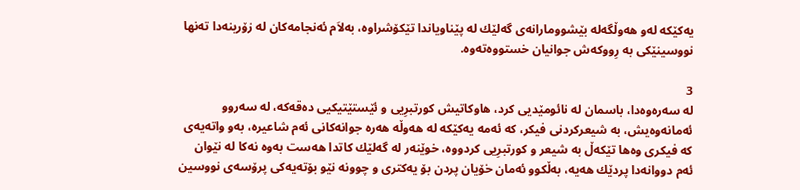یه‌كێكه‌ له‌و هه‌وڵگه‌له‌ بێشوومارانه‌ی گه‌لێك له‌ پێناویاندا تێكۆشراوه‌، به‌لاَم ئه‌نجامه‌كان له‌ زۆرینه‌دا ته‌نها نووسینێكی به‌ رِووكه‌ش جوانیان خستووه‌ته‌وه‌.

3
له‌ سه‌ره‌وه‌دا، باسمان له‌ نائومێدیی كرد، هاوكاتیش كورتبرِیی و ئێستێتیكیی ده‌قه‌كه‌، له‌ سه‌روو ئه‌مانه‌وه‌یش، به‌ شیعركردنی فیكر، كه‌ ئه‌مه‌ یه‌كێكه‌ له‌ هه‌وڵه‌ هه‌ره‌ جوانه‌كانی ئه‌م شاعیره‌، به‌و واته‌یه‌ی كه‌ فیكری وه‌ها تێكه‌ڵ به‌ شیعر و كورتبرِیی كردووه‌، خوێنه‌ر له‌ گه‌لێك كاتدا هه‌ست به‌وه‌ نه‌كا له‌ نێوان ئه‌م دووانه‌دا پردێك هه‌یه‌، به‌ڵكوو ئه‌مان خۆیان پردن بۆ یه‌كتری و چوونه‌ نێو بۆته‌یه‌كی پرۆسه‌ی نووسین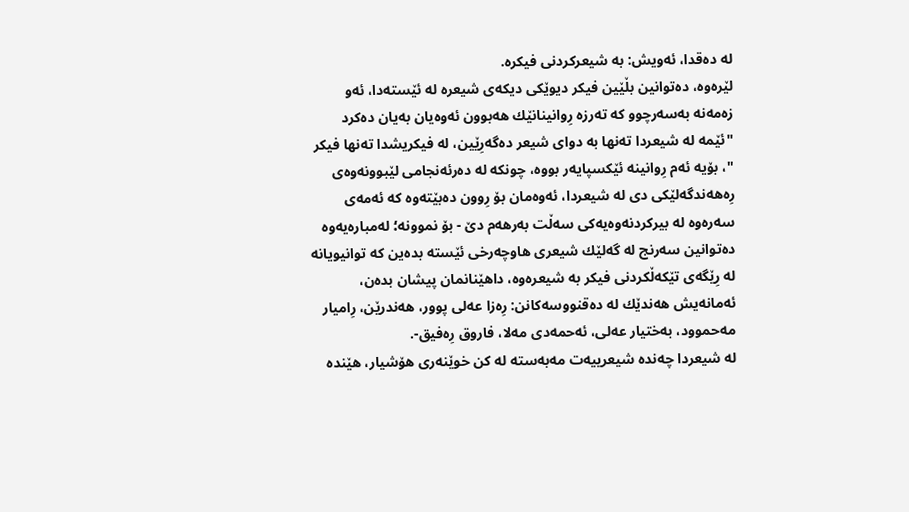له‌ ده‌قدا، ئه‌ویش: به‌ شیعركردنی فیكره‌.
لێره‌وه‌، ده‌توانین بڵێین فیكر دیوێكی دیكه‌ی شیعره‌ له‌ ئێسته‌دا، ئه‌و زه‌مه‌نه‌ به‌سه‌رچوو كه‌ ته‌رزه‌ رِوانینانێك هه‌بوون ئه‌وه‌یان به‌یان ده‌كرد  "ئێمه‌ له‌ شیعردا ته‌نها به‌ دوای شیعر ده‌گه‌رِێین، له‌ فیكریشدا ته‌نها فیكر "، بۆیه‌ ئه‌م رِوانینه‌ ئێكسپایه‌ر بووه‌، چونكه‌ له‌ ده‌رئه‌نجامی لێبوونه‌وه‌ی رِه‌هه‌ندگه‌لێكی دی له‌ شیعردا، ئه‌وه‌مان بۆ رِوون ده‌بێته‌وه‌ كه‌ ئه‌مه‌ی سه‌ره‌وه‌ له‌ بیركردنه‌وه‌یه‌كی سه‌ڵت به‌رهه‌م دێ - بۆ نموونه‌؛ له‌مباره‌یه‌وه‌ ده‌توانین سه‌رنج له‌ گه‌لێك شیعری هاوچه‌رخی ئێسته‌ بده‌ین كه‌ توانیویانه‌ له‌ رِێگه‌ی تێكه‌ڵكردنی فیكر به‌ شیعره‌وه‌، داهێنانمان پیشان بده‌ن، ئه‌مانه‌یش هه‌ندێك له‌ ده‌قنووسه‌كانن: رِه‌زا عه‌لی پوور، هه‌ندرێن، رِامیار مه‌حموود، به‌ختیار عه‌لی، ئه‌حمه‌دی مه‌لا، فاروق رِه‌فیق-.
له‌ شیعردا چه‌نده‌ شیعرییه‌ت مه‌به‌سته‌ له‌ كن خوێنه‌ری هۆشیار، هێنده‌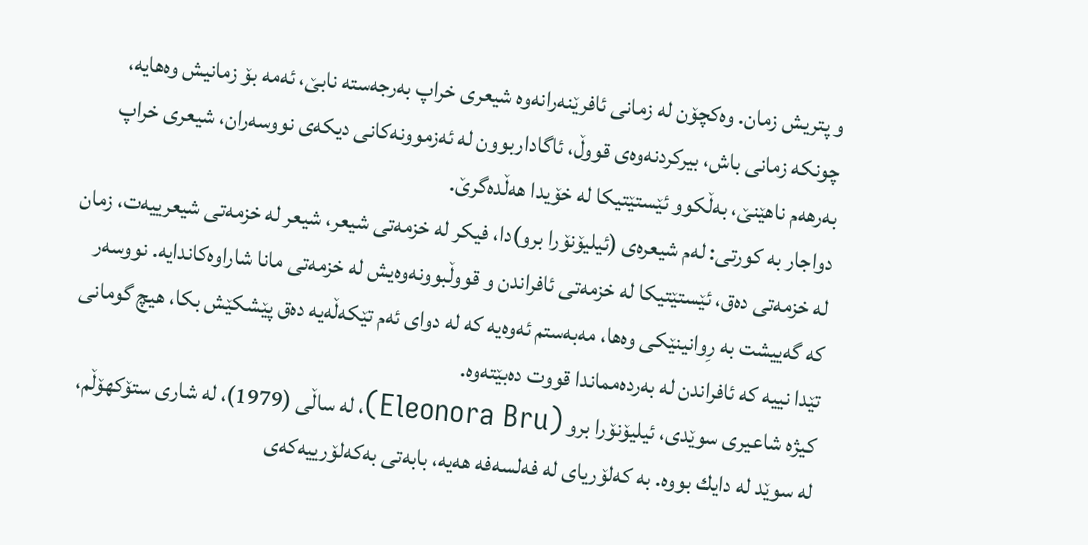و پتریش زمان. وه‌كچۆن له‌ زمانی ئافرێنه‌رانه‌وه‌ شیعری خراپ به‌رجه‌سته‌ نابێ، ئه‌مه‌ بۆ زمانیش وه‌هایه‌، چونكه‌ زمانی باش، بیركردنه‌وه‌ی قووڵ، ئاگاداربوون له‌ ئه‌زموونه‌كانی دیكه‌ی نووسه‌ران، شیعری خراپ به‌رهه‌م ناهێنێ، به‌ڵكوو ئێستێتیكا له‌ خۆیدا هه‌ڵده‌گرێ.
دواجار به‌ كورتی: له‌م شیعره‌ی (ئیلیۆنۆرا برو)دا، فیكر له‌ خزمه‌تی شیعر، شیعر له‌ خزمه‌تی شیعرییه‌ت، زمان له‌ خزمه‌تی ده‌ق، ئێستێتیكا له‌ خزمه‌تی ئافراندن و قووڵبوونه‌وه‌یش له‌ خزمه‌تی مانا شاراوه‌كاندایه‌. نووسه‌ر كه‌ گه‌ییشت به‌ رِوانینێكی وه‌ها، مه‌به‌ستم ئه‌وه‌یه‌ كه‌ له‌ دوای ئه‌م تێكه‌ڵه‌یه‌ ده‌ق پێشكێش بكا، هیچ گومانی تێدا نییه‌ كه‌ ئافراندن له‌ به‌رده‌مماندا قووت ده‌بێته‌وه‌.
كیژه‌ شاعیری سوێدی، ئیلیۆنۆرا برو (Eleonora Bru)، له‌ ساڵی (1979)، له‌ شاری ستۆكهۆڵم، له‌ سوێد له‌ دایك بووه‌. به‌ كه‌لۆریای له‌ فه‌لسه‌فه‌ هه‌یه‌، بابه‌تی به‌كه‌لۆرییه‌كه‌ی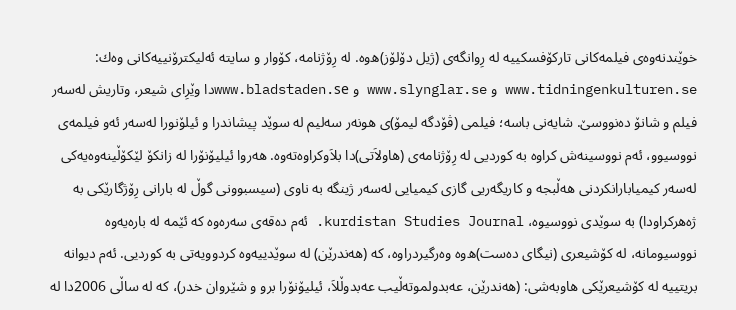خوێندنه‌وه‌ی فیلمه‌كانی تاركۆفسكییه‌ له‌ رِوانگه‌ی (ژیل دۆلۆز)ه‌وه‌. له‌ رِۆژنامه‌، كۆوار و سایته‌ ئه‌لیكترۆنییه‌كانی وه‌ك: www.tidningenkulturen.se و www.slynglar.se و www.bladstaden.seدا وێرِای شیعر، وتاریش له‌سه‌ر فیلم و شانۆ ده‌نووسێ. شایه‌نی باسه‌؛ فیلمی (ڤۆدگه‌ لیمۆ)ی هونه‌ر سه‌لیم له‌ سوێد پیشاندرا و ئیلۆنورا له‌سه‌ر ئه‌و فیلمه‌ی نووسیوو، ئه‌م نووسینه‌ش كراوه‌ به‌ كوردیی له‌ رِۆژنامه‌ی (هاولاَتی)دا بلاَوكراوه‌ته‌وه‌. هه‌روا ئیلیۆنۆرا له‌ زانكۆ لێكۆڵینه‌وه‌یه‌كی له‌سه‌ر كیمیابارانكردنی هه‌ڵبجه‌ و كاریگه‌ریی گازی كیمیایی له‌سه‌ر ژینگه‌ به‌ ناوی (سیسبوونی گوڵ له‌ بارانی رِۆژگارێكی به‌ ژه‌هركراودا) به‌ سوێدی نووسیوه‌، kurdistan Studies Journal. ئه‌م ده‌قه‌ی سه‌ره‌وه‌ كه‌ ئێمه‌ له‌ باره‌یه‌وه‌ نووسیومانه‌، له‌ كۆشیعری (نیگای ده‌ست)ه‌وه‌ وه‌رگیردراوه‌، كه‌ (هه‌ندرێن) له‌ سوێدییه‌وه‌ كردوویه‌تی به‌ كوردیی. ئه‌م دیوانه‌ بریتییه‌ له‌ كۆشیعرێكی هاوبه‌شی: (هه‌ندرێن، عه‌بدولموته‌ڵیب عه‌بدوڵلاَ، ئیلیۆنۆرا برو و شێروان خدر)، كه‌ له‌ ساڵی 2006دا له‌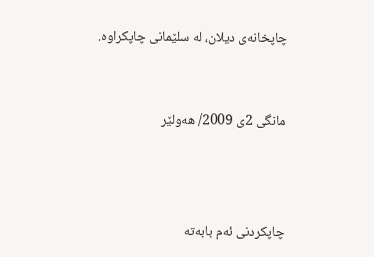چاپخانه‌ی دیلان، له‌ سلێمانی چاپكراوه‌.


مانگی 2ی 2009/ هه‌ولێر



چاپكردنی ئه‌م بابه‌ته‌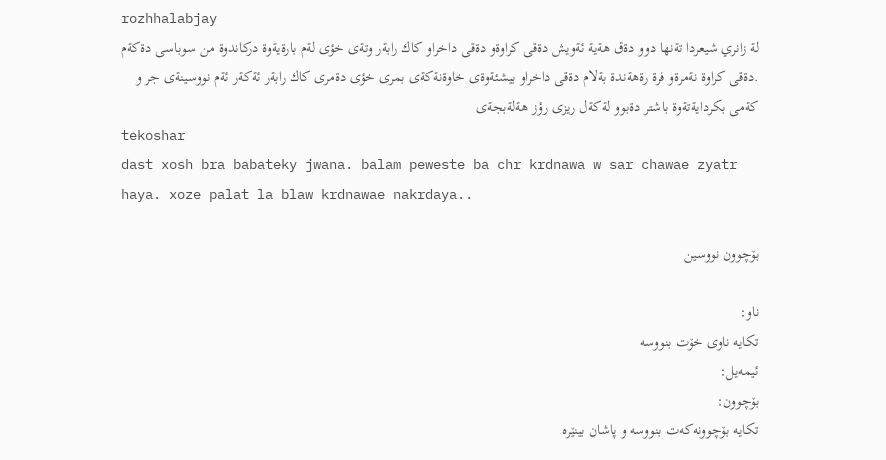rozhhalabjay
لة زانري شيعردا تةنها دوو دةق هةية ئةويش دةقى كراوةو دةقى داخراو كاك رابةر وتةى خؤى لةم بارةيةوة دركاندوة من سوباسى دةكةم .دةقى كراوة نةمرةو فرة رةهةندة بةلام دةقى داخراو بيشئةوةى خاوةنةكةى بمرى خؤى دةمرى كاك رابةر ئةكةر ئةم نووسينةى جر و كةمى بكردايةتةوة باشتر دةبوو لةكةل ريزى رؤز هةلةبجةى
tekoshar
dast xosh bra babateky jwana. balam peweste ba chr krdnawa w sar chawae zyatr haya. xoze palat la blaw krdnawae nakrdaya..

بۆچوون نووسین

ناو:
تكایه‌ ناوی خۆت بنووسه‌
ئیمه‌یل:
بۆچوون:
تكایه‌ بۆچوونه‌كه‌ت بنووسه‌ و پاشان بینێره‌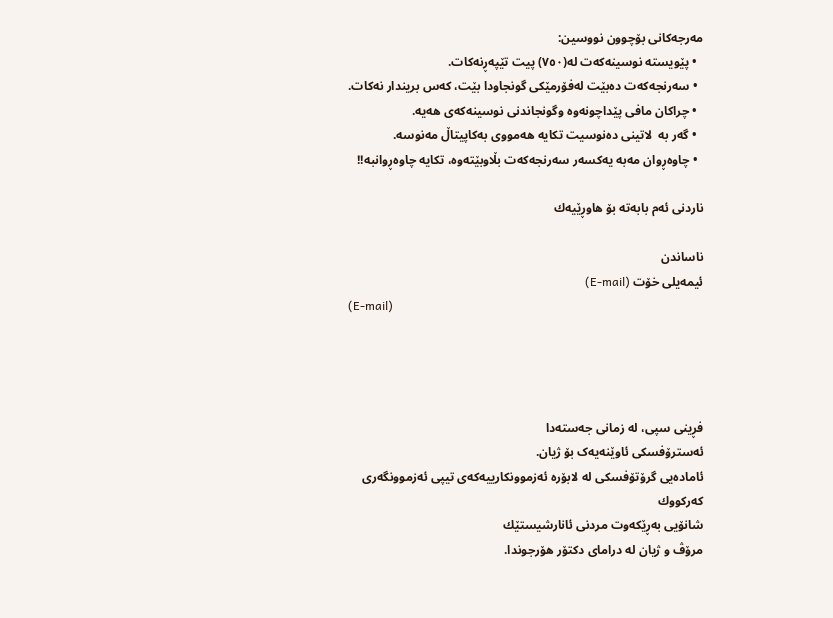مه‌رجه‌كانی بۆچوون نووسین:
  • پێویسته‌ نوسینه‌که‌ت له‌(٧٥٠) پیت تێپه‌ڕنه‌کات.
  • سه‌رنجه‌كه‌ت ده‌بێت له‌فۆرمێكی گونجاو‌دا بێت، كه‌س بریندار نه‌كات.
  • چراكان ‌مافی پێداچونه‌وه‌ وگونجاندنی نوسینه‌که‌ی هه‌یه.
  • گه‌ر به‌  لاتینی ده‌نوسیت تكایه‌ هه‌مووی به‌كاپیتاڵ مه‌نوسه‌.
  • چاوه‌ڕوان مه‌به یه‌کسه‌ر سه‌رنجه‌که‌ت بڵاوبێته‌وه، تکایه چاوه‌ڕوانبه!!

ناردنی ئه‌م بابه‌ته‌ بۆ هاوڕێیه‌ك

ناساندن
ئیمه‌یلی خۆت (E-mail)
(E-mail)




فڕینی سپی، له زمانی جه‌سته‌دا
ئەسترۆفسکی ئاوێنەیەک بۆ ژیان.
ئاماده‌یی‌ گرۆتۆفسكی‌ له‌ لابۆره‌ ئه‌زموونكارییه‌كه‌ی‌ تیپی‌ ئه‌زموونگه‌ری‌ كه‌ركووك
شانۆیی به‌ڕێكه‌وت مردنی‌ ئانارشیستێك
مرۆڤ و ژیان له‌ درامای دکتۆر هۆرجوندا.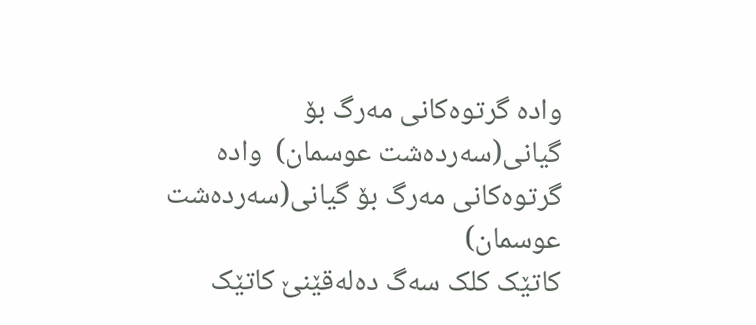واده‌ گرتوه‌کانی مه‌رگ بۆ گیانی(سه‌رده‌شت عوسمان)  واده‌ گرتوه‌کانی مه‌رگ بۆ گیانی(سه‌رده‌شت عوسمان)
کاتێک کلک سه‌گ‌ ده‌له‌قێنێ کاتێک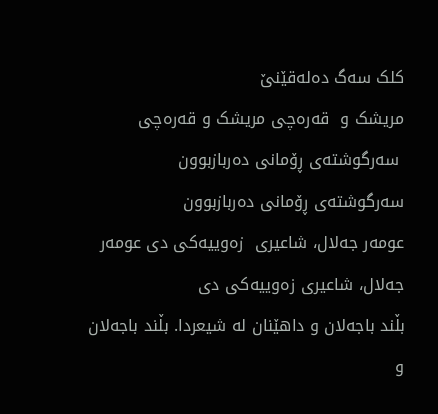کلک سه‌گ‌ ده‌له‌قێنێ
مریشک و  قه‌ره‌چی مریشک و قه‌ره‌چی
 سه‌رگوشته‌ی‌ ڕۆمانی‌ ده‌ربازبوون سه‌رگوشته‌ی‌ ڕۆمانی‌ ده‌ربازبوون
عومه‌ر جه‌لال، شاعیری‌  زه‌وییه‌كی‌ دی‌ عومه‌ر جه‌لال، شاعیری‌ زه‌وییه‌كی‌ دی‌
بڵند باجەلان و داهێنان لە شیعردا. بڵند باجەلان و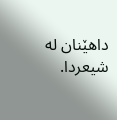داهێنان لە شیعردا.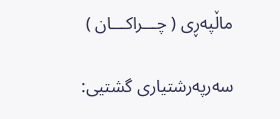ماڵپه‌ڕی ( چـــراکـــان )

سەرپەرشتیارى گشتیى: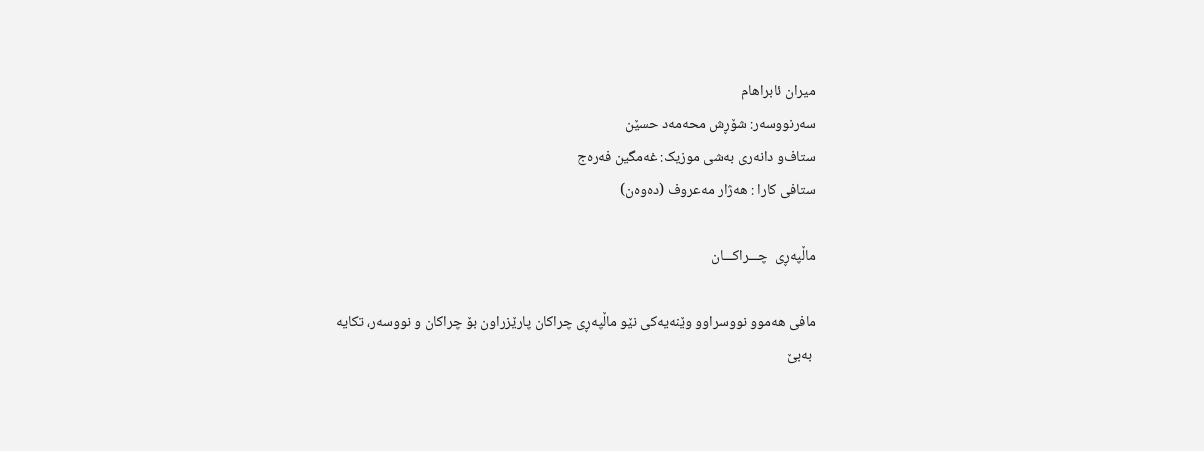میران ئابراهام
سەرنووسەر: شۆڕش محەمەد حسێن
ستاف‌و دانه‌ری به‌شی موزیک: غەمگین فەرەج
ستافی کارا : هەژار مەعروف (دەوەن)

ماڵپه‌ڕی  چـــراکـــان

مافی هه‌موو نووسراوو وێنه‌یه‌کی نێو ماڵپه‌ڕی چراکان پارێزراون بۆ چراکان و نووسه‌ر، تكایه‌
 به‌بێ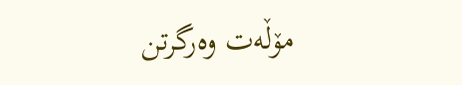مۆڵه‌ت وه‌رگرتن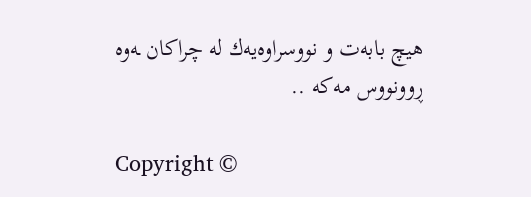هیچ بابه‌ت و نووسراوه‌یه‌ك له‌ چراکان ـه‌وه‌ ڕوونووس مه‌كه‌ ..

Copyright ©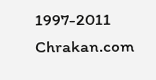1997-2011 Chrakan.com